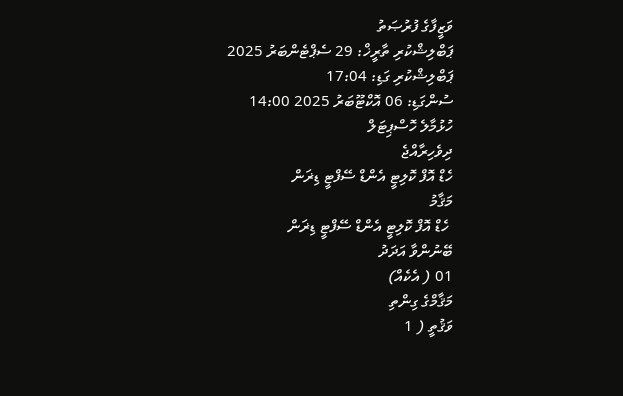ވަޒީފާގެ ފުރުޞަތު
ޕަބްލިޝްކުރި ތާރީޚް: 29 ސެޕްޓެންބަރު 2025
ޕަބްލިޝްކުރި ގަޑި: 17:04
ސުންގަޑި: 06 އޮކްޓޫބަރު 2025 14:00
ހުޅުމާލެ ހޮސްޕިޓަލް
ދިވެހިރާއްޖެ
ހެޑް އޮފް ކޮލިޓީ އެންޑް ސޭފްޓީ ޑިޜަން
މަޤާމު
 ހެޑް އޮފް ކޮލިޓީ އެންޑް ސޭފްޓީ ޑިޜަން
ބޭނުންވާ އަދަދު
01 ( އެކެއް)
މަޤާމްގެ ގިންތި
ވަޤުތީ ( 1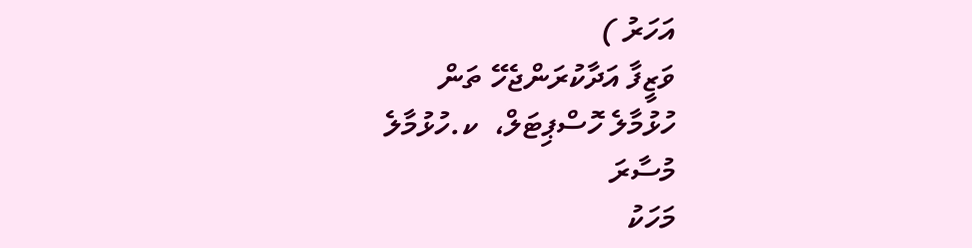އަހަރު )
ވަޒީފާ އަދާކުރަންޖެހޭ ތަން
ހުޅުމާލެ ހޮސްޕިޓަލް،  ކ.ހުޅުމާލެ
މުސާރަ
މަހަކު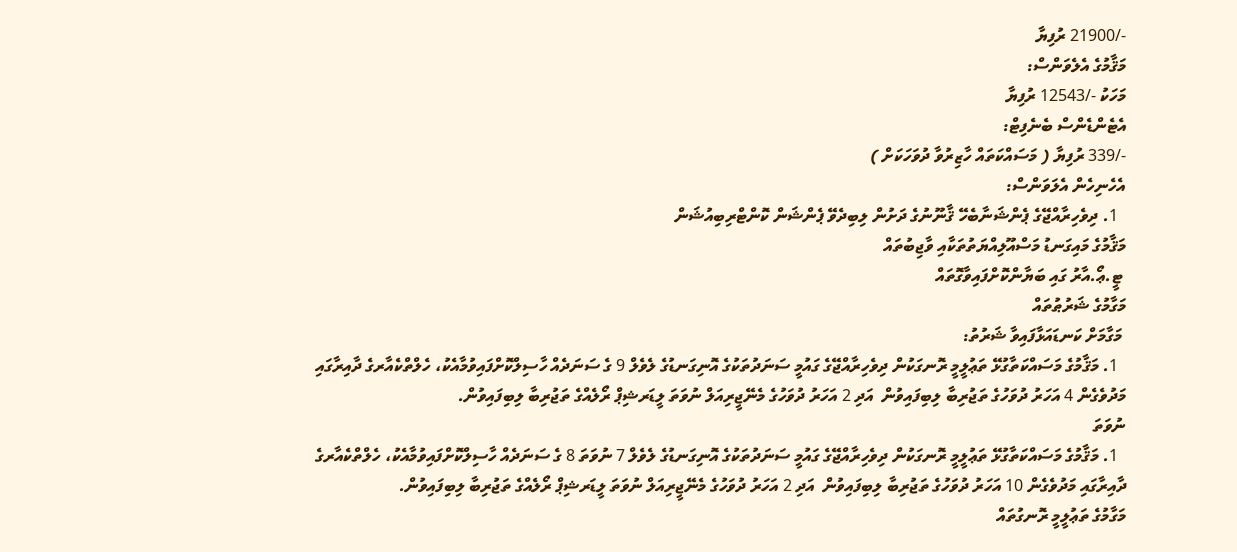-/21900 ރުފިޔާ
މަޤާމުގެ އެލެވަންސް:
މަހަކު -/12543 ރުފިޔާ
އެޓެންޑެންސް ބެނެފިޓް:
-/339 ރުފިޔާ ( މަސައްކަތައް ހާޒިރުވާ ދުވަހަކަށް )
އެހެނިހެން އެލަވަންސް:
  1. ދިވެހިރާއްޖޭގެ ޕެންޝަނާބެހޭ ޤާނޫނުގެ ދަށުން ލިބިދެވޭ ޕެންޝަން ކޮންޓްރިބިއުޝަން
މަޤާމުގެ މައިގަނޑު މަސްއޫލިއްޔަތުތަކާއި ވާޖިބުތައް
 ޓީ.ޢޯ.އާރު ގައި ބަޔާންކޮށްފައިވާގޮތައް
މަގާމުގެ ޝަރުޠުތައް
 މަގާމަށް ކަނޑައަޅާފައިވާ ޝަރުތު:
  1. މަޤާމުގެ މަސައްކަތާގުޅޭ ތަޢުލީމީ ރޮނގަކުން ދިވެހިރާއްޖޭގެ ގައުމީ ސަނަދުތަކުގެ އޮނިގަނޑުގެ ލެވެލް 9 ގެ ސަނަދެއް ހާސިލްކޮށްފައިވުމާއެކު، ހެލްތްކެއާރގެ ދާއިރާގައި މަދުވެގެން 4 އަހަރު ދުވަހުގެ ތަޖުރިބާ ލިބިފައިވުން  އަދި 2 އަހަރު ދުވަހުގެ މެނޭޖީރިއަލް ނުވަތަ ލީޑަރޝިޕް ރޯލެއްގެ ތަޖުރިބާ ލިބިފައިވުން.
ނުވަތަ
  1. މަޤާމުގެ މަސައްކަތާގުޅޭ ތަޢުލީމީ ރޮނގަކުން ދިވެހިރާއްޖޭގެ ގައުމީ ސަނަދުތަކުގެ އޮނިގަނޑުގެ ލެވެލް 7 ނުވަތަ 8 ގެ ސަނަދެއް ހާސިލްކޮށްފައިވުމާއެކު، ހެލްތްކެއާރގެ ދާއިރާގައި މަދުވެގެން 10 އަހަރު ދުވަހުގެ ތަޖުރިބާ ލިބިފައިވުން  އަދި 2 އަހަރު ދުވަހުގެ މެނޭޖީރިއަލް ނުވަތަ ލީޑަރޝިޕް ރޯލެއްގެ ތަޖުރިބާ ލިބިފައިވުން.
މަގާމުގެ ތަޢުލީމީ ރޮނގުތައް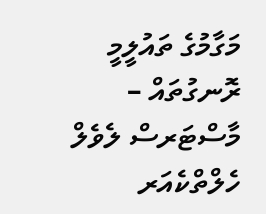މަގާމުގެ ތައުލީމީ ރޮނގުތައް – މާސްޓަރސް ލެވެލް
ހެލްތްކެއަރ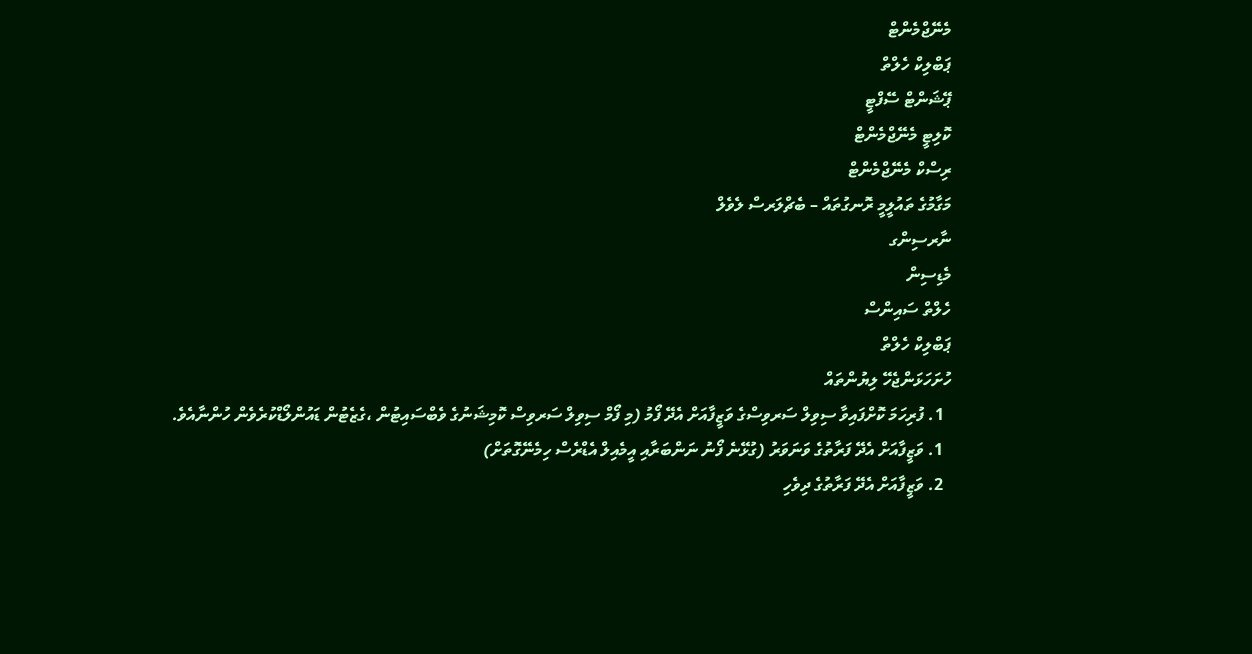މެނޭޖްމެންޓް
ޕަބްލިކް ހެލްތް
ޕޭޝަންޓް ސޭފްޓީ
ކޮލިޓީ މެނޭޖްމެންޓް
ރިސްކް މެނޭޖްމެންޓް
މަގާމުގެ ތައުލީމީ ރޮނގުތައް – ބެޗްލަރސް ލެވެލް
ނާރސިންގ
މެޑިސިން
ހެލްތް ސައިންސް
ޕަބްލިކް ހެލްތް
ހުށަހަޅަންޖެހޭ ލިޔުންތައް
  1. ފުރިހަމަ ކޮށްފައިވާ ސިވިލް ސަރވިސްގެ ވަޒީފާއަށް އެދޭ ފޯމު (މި ފޯމް ސިވިލް ސަރވިސް ކޮމިޝަނުގެ ވެބްސައިޓުން ،ގެޒެޓުން ޑައުންލޯޑްކުރެވެން ހުންނާއެވެ.
  1. ވަޒީފާއަށް އެދޭ ފަރާތުގެ ވަނަވަރު (ގުޅޭނެ ފޯނު ނަންބަރާއި އީމެއިލް އެޑްރެސް ހިމެނޭގޮތަށް)
  2. ވަޒީފާއަށް އެދޭ ފަރާތުގެ ދިވެހި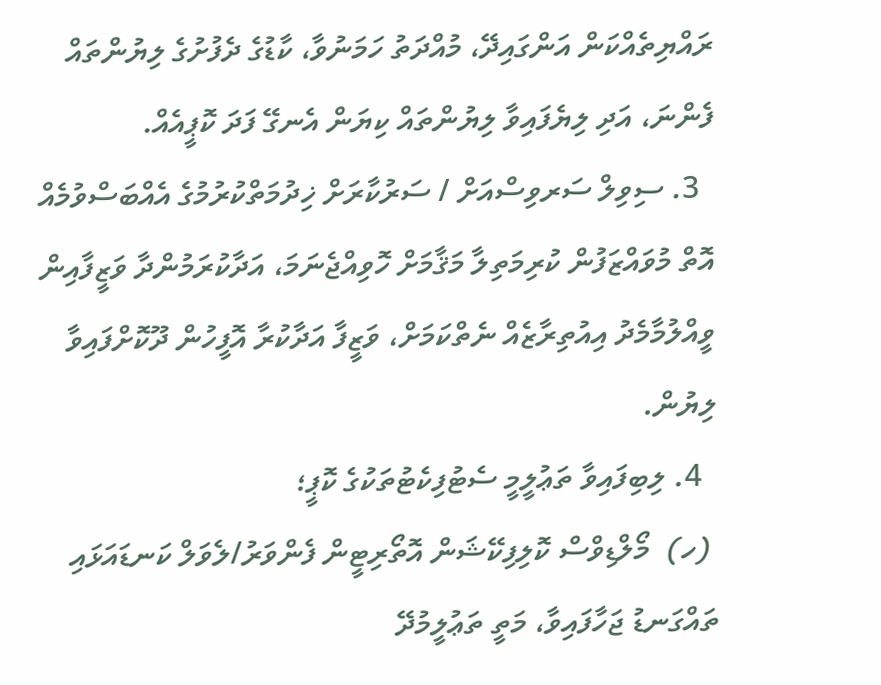ރައްޔިތެއްކަން އަންގައިދޭ، މުއްދަތު ހަމަނުވާ، ކާޑުގެ ދެފުށުގެ ލިޔުންތައް ފެންނަ، އަދި ލިޔެފައިވާ ލިޔުންތައް ކިޔަން އެނގޭ ފަދަ ކޮޕީއެއް.
  3. ސިވިލް ސަރވިސްއަށް / ސަރުކާރަށް ޚިދުމަތްކުރުމުގެ އެއްބަސްވުމެއް އޮތް މުވައްޒަފުން ކުރިމަތިލާ މަޤާމަށް ހޮވިއްޖެނަމަ، އަދާކުރަމުންދާ ވަޒީފާއިން ވީއްލުމާމެދު އިއުތިރާޒެއް ނެތްކަމަށް، ވަޒީފާ އަދާކުރާ އޮފީހުން ދޫކޮށްފައިވާ ލިޔުން.
  4. ލިބިފައިވާ ތަޢުލީމީ ސެޓުފިކެޓުތަކުގެ ކޮޕީ؛
 (ހ)  މޯލްޑިވްސް ކޮލިފިކޭޝަން އޮތޯރިޓީން ފެންވަރު/ލެވަލް ކަނޑައަޅައި ތައްގަނޑު ޖަހާފައިވާ، މަތީ ތަޢުލީމުދޭ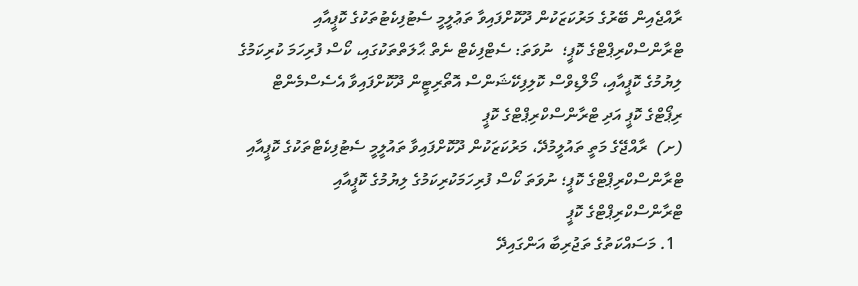ރާއްޖެއިން ބޭރުގެ މަރުކަޒަކުން ދޫކޮށްފައިވާ ތަޢުލީމީ ސެޓުފިކެޓުތަކުގެ ކޮޕީއާއި ޓްރާންސްކްރިޕްޓްގެ ކޮޕީ؛  ނުވަތަ: ސެޓްފިކެޓް ނެތް ޙާލަތްތަކުގައި، ކޯސް ފުރިހަމަ ކުރިކަމުގެ ލިޔުމުގެ ކޮޕީއާއި، މޯލްޑިވްސް ކޮލިފިކޭޝަންސް އޮތޯރިޓީން ދޫކޮށްފައިވާ އެސެސްމެންޓް ރިޕޯޓްގެ ކޮޕީ އަދި ޓްރާންސްކްރިޕްޓްގެ ކޮޕީ
(ށ)  ރާއްޖޭގެ މަތީ ތައުލީމުދޭ، މަރުކަޒަކުން ދޫކޮށްފައިވާ ތައުލީމީ ސެޓުފިކެޓްތަކުގެ ކޮޕީއާއި ޓްރާންސްކްރިޕްޓްގެ ކޮޕީ؛ ނުވަތަ ކޯސް ފުރިހަމަކުރިކަމުގެ ލިޔުމުގެ ކޮޕީއާއި ޓްރާންސްކްރިޕްޓްގެ ކޮޕީ
  1. މަސައްކަތުގެ ތަޖުރިބާ އަންގައިދޭ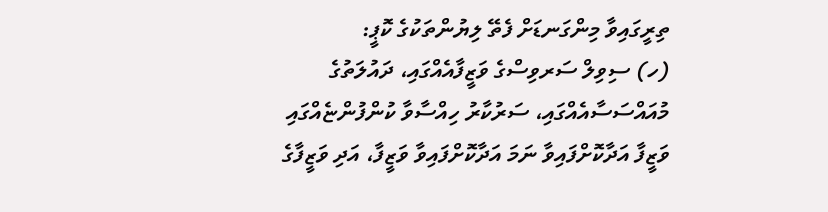ތިރީގައިވާ މިންގަނޑަށް ފެތޭ ލިޔުންތަކުގެ ކޮޕީ:
(ހ) ސިވިލް ސަރވިސްގެ ވަޒީފާއެއްގައި، ދައުލަތުގެ މުއައްސަސާއެއްގައި، ސަރުކާރު ހިއްސާވާ ކުންފުންޏެއްގައި ވަޒީފާ އަދާކޮށްފައިވާ ނަމަ އަދާކޮށްފައިވާ ވަޒީފާ، އަދި ވަޒީފާގެ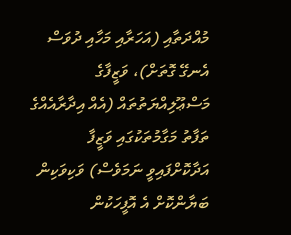މުއްދަތާއި (އަހަރާއި މަހާއި ދުވަސް އެނގޭ ގޮތަށް)، ވަޒީފާގެ މަސްޢޫލިއްޔަތުތައް (އެއް އިދާރާއެއްގެ ތަފާތު މަގާމުތަކުގައި ވަޒީފާ އަދާކޮށްފައިވީ ނަމަވެސް) ވަކިވަކިން ބަޔާންކޮށް އެ އޮފީހަކުން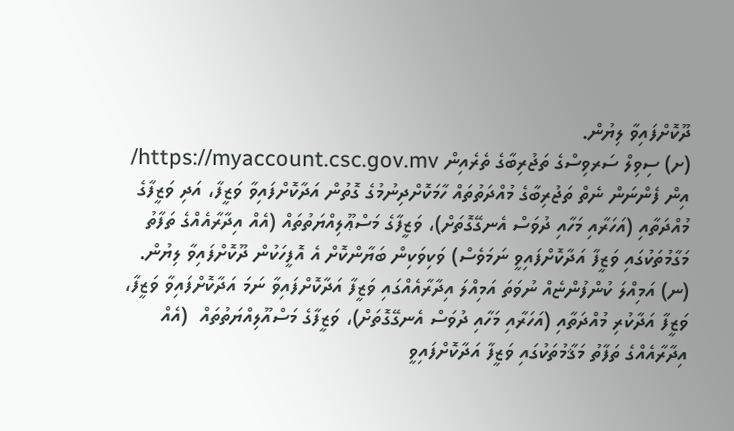ދޫކޮށްފައިވާ ލިޔުން.
(ށ) ސިވިލް ސަރވިސްގެ ތަޖުރިބާގެ ތެރެއިން https://myaccount.csc.gov.mv/ އިން ފެންނަން ނެތް ތަޖުރިބާގެ މުއްދަތުތައް ހާމަކޮށްދިނުމުގެ ގޮތުން އަދާކޮށްފައިވާ ވަޒީފާ، އަދި ވަޒީފާގެ މުއްދަތާއި (އަހަރާއި މަހާއި ދުވަސް އެނގޭގޮތަށް)، ވަޒީފާގެ މަސްޢޫލިއްޔަތުތައް (އެއް އިދާރާއެއްގެ ތަފާތު މަގާމުތަކުގައި ވަޒީފާ އަދާކޮށްފައިވީ ނަމަވެސް) ވަކިވަކިން ބަޔާންކޮށް އެ އޮފީހަކުން ދޫކޮށްފައިވާ ލިޔުން.
(ނ) އަމިއްލަ ކުންފުންޏެއް ނުވަތަ އަމިއްލަ އިދާރާއެއްގައި ވަޒީފާ އަދާކޮށްފައިވާ ނަމަ އަދާކޮށްފައިވާ ވަޒީފާ، ވަޒީފާ އަދާކުރި މުއްދަތާއި (އަހަރާއި މަހާއި ދުވަސް އެނގޭގޮތަށް)، ވަޒީފާގެ މަސްއޫލިއްޔަތުތައް  (އެއް އިދާރާއެއްގެ ތަފާތު މަޤާމުތަކުގައި ވަޒީފާ އަދާކޮށްފައިވީ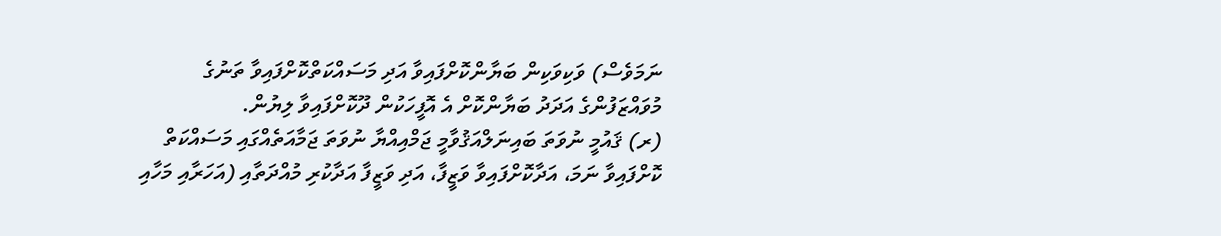ނަމަވެސް) ވަކިވަކިން ބަޔާންކޮށްފައިވާ އަދި މަސައްކަތްކޮށްފައިވާ ތަނުގެ މުވައްޒަފުންގެ އަދަދު ބަޔާންކޮށް އެ އޮފީހަކުން ދޫކޮށްފައިވާ ލިޔުން.
(ރ) ޤައުމީ ނުވަތަ ބައިނަލްއަޤުވާމީ ޖަމްއިއްޔާ ނުވަތަ ޖަމާއަތެއްގައި މަސައްކަތް ކޮށްފައިވާ ނަމަ، އަދާކޮށްފައިވާ ވަޒީފާ، އަދި ވަޒީފާ އަދާކުރި މުއްދަތާއި (އަހަރާއި މަހާއި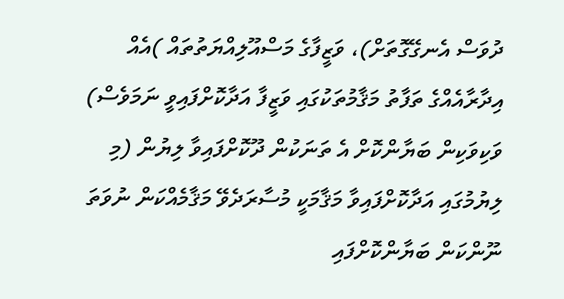ދުވަސް އެނގޭގޮތަށް)، ވަޒީފާގެ މަސްއޫލިއްޔަތުތައް )އެއް އިދާރާއެއްގެ ތަފާތު މަޤާމުތަކުގައި ވަޒީފާ އަދާކޮށްފައިވީ ނަމަވެސް) ވަކިވަކިން ބަޔާންކޮށް އެ ތަނަކުން ދޫކޮށްފައިވާ ލިޔުން (މި ލިޔުމުގައި އަދާކޮށްފައިވާ މަޤާމަކީ މުސާރަދެވޭ މަޤާމެއްކަން ނުވަތަ ނޫންކަން ބަޔާންކޮށްފައި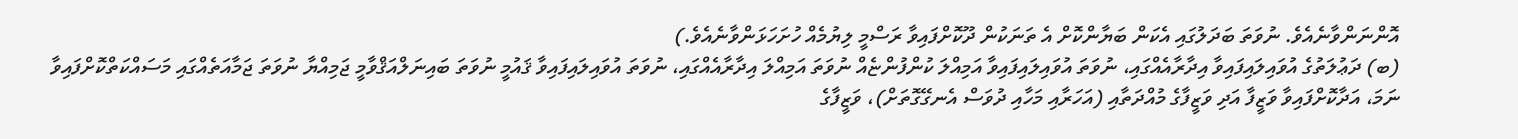އޮންނަންވާނެއެވެ. ނުވަތަ ބަދަލުގައި އެކަން ބަޔާންކޮށް އެ ތަނަކުން ދޫކޮށްފައިވާ ރަސްމީ ލިޔުމެއް ހުށަހަޅަންވާނެއެވެ.)
(ބ) ދަޢުލަތުގެ އުވައިލައިފައިވާ އިދާރާއެއްގައި، ނުވަތަ އުވައިލައިފައިވާ އަމިއްލަ ކުންފުންޏެއް ނުވަތަ އަމިއްލަ އިދާރާއެއްގައި، ނުވަތަ އުވައިލައިފައިވާ ޤައުމީ ނުވަތަ ބައިނަލްއަޤްވާމީ ޖަމިއްޔާ ނުވަތަ ޖަމާއަތެއްގައި މަސައްކަތްކޮށްފައިވާ ނަމަ، އަދާކޮށްފައިވާ ވަޒީފާ އަދި ވަޒީފާގެ މުއްދަތާއި (އަހަރާއި މަހާއި ދުވަސް އެނގޭގޮތަށް)، ވަޒީފާގެ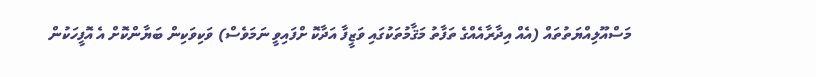މަސްއޫލިއްޔަތުތައް (އެއް އިދާރާއެއްގެ ތަފާތު މަޤާމުތަކުގައި ވަޒީފާ އަދާކޮ ށްފައިވީ ނަމަވެސް) ވަކިވަކިން ބަޔާންކޮށް އެ އޮފީހަކުން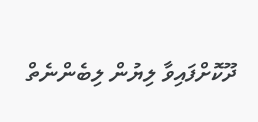ދޫކޮށްފައިވާ ލިޔުން ލިބެންނެތް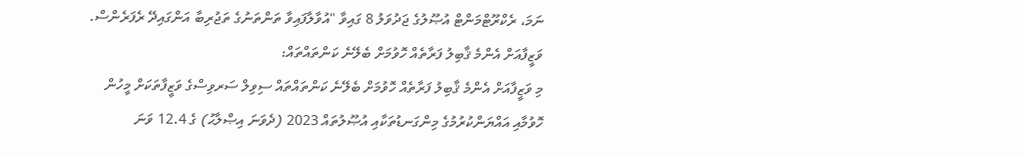ނަމަ، ރެކްރޫޓްމަންޓް އުޞޫލުގެ ޖަދުވަލު 8 ގައިވާ "އުވާލާފައިވާ ތަންތަނުގެ ތަޖުރިބާ އަންގައިދޭ ރެފަރެންސް.
ވަޒީފާއަށް އެންމެ ޤާބިލު ފަރާތެއް ހޮވުމަށް ބެލޭނެ ކަންތައްތައް:
މި ވަޒީފާއަށް އެންމެ ޤާބިލު ފަރާތެއް ހޮވުމަށް ބެލޭނެ ކަންތައްތައް ސިވިލް ސަރވިސްގެ ވަޒީފާތަކަށް މީހުން ހޮވުމާއި އައްޔަންކުރުމުގެ މިންގަނޑުތަކާއި އުޞޫލުތައް 2023 (ދެވަނަ އިޞްލާޙު) ގެ 12.4 ވަނަ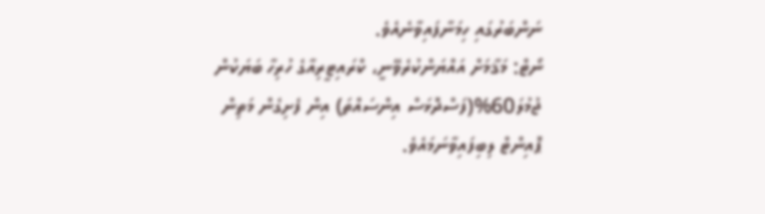ނަންބަރުގައި ހިމަނާފައިވާނެއެވެ.
ނޯޓް: މަޤާމަށް އައްޔަންކުރެވޭނީ، ކްރައިޓީރިއާގެ ހުރިހާ ބަޔަކުން ޖުމުލަ60%(ފަސްދޮޅަސް އިންސައްތަ) އިން ފެށިގެން މަތިން ޕޮއިންޓް ލިބިފައިވާނަމައެވެ.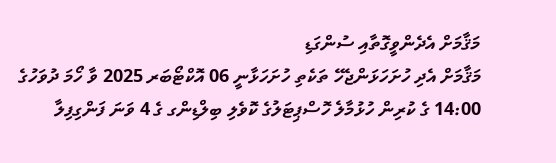މަޤާމަށް އެދެންވީގޮތާއި ސުންގަޑި
މަޤާމަށް އެދި ހުށަހަޅަންޖެހޭ ތަކެތި ހުށަހަޅާނީ 06 އޮކްޓޯބަރ 2025 ވާ ހޯމަ ދުވަހުގެ 14:00 ގެ ކުރިން ހުޅުމާލެ ހޮސްޕިޓަލުގެ ކޮވެލި ބިލްޑިންގ ގެ 4 ވަނަ ފަންގިފިލާ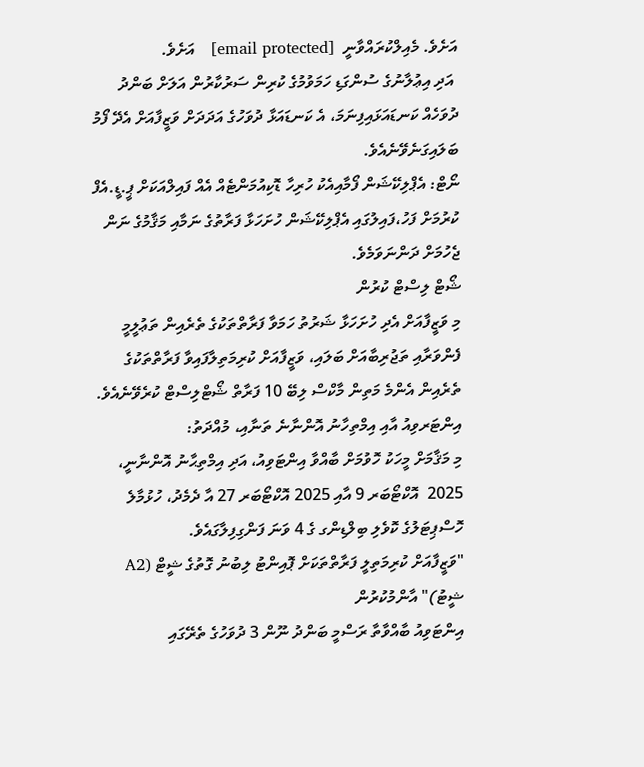އަށެވެ. މެއިލްކުރައްވާނީ  [email protected]   އަށެވެ.
 އަދި އިޢުލާނުގެ ސުންގަޑި ހަމަވުމުގެ ކުރިން ސަރުކާރުން އަލަށް ބަންދު ދުވަހެއް ކަނޑައަޅައިފިނަމަ، އެ ކަނޑައަޅާ ދުވަހުގެ އަދަދަށް ވަޒީފާއަށް އެދޭ ފޯމު ބަލައިގަނެވޭނެއެވެ.
ނޯޓް: އެޕްލިކޭޝަން ފޯމާއިއެކު ހުރިހާ ޑޮކިއުމަންޓެއް އެއް ފައިލްއަކަށް ޕީ.ޑީ.އެފް ކުރުމަށް ފަހު،ފައިލުގައި އެޕްލިކޭޝަން ހުށަހަޅާ ފަރާތުގެ ނަމާއި މަޤާމުގެ ނަން ޖެހުމަށް ދަންނަވަމެވެ.
ޝޯޓް ލިސްޓް ކުރުން
މި ވަޒީފާއަށް އެދި ހުށަހަޅާ ޝަރުތު ހަމަވާ ފަރާތްތަކުގެ ތެރެއިން ތަޢުލީމީ ފެންވަރާއި ތަޖުރިބާއަށް ބަލައި، ވަޒީފާއަށް ކުރިމަތިލާފައިވާ ފަރާތްތަކުގެ ތެރެއިން އެންމެ މަތިން މާކްސް ލިބޭ 10 ފަރާތް ޝޯޓްލިސްޓް ކުރެވޭނެއެވެ.
އިންޓަރވިއު އާއި އިމްތިހާނު އޮންނާނެ ތަނާއި، މުއްދަތު:
މި މަޤާމަށް މީހަކު ހޮވުމަށް ބާއްވާ އިންޓަވިއު، އަދި އިމްތިޙާނު އޮންނާނީ، 2025  އޮކްޓޯބަރ 9 އާއި 2025 އޮކްޓޯބަރ 27 އާ ދެމެދު، ހުޅުމާލެ ހޮސްޕިޓަލުގެ ކޮވެލި ބިލްޑިންގ ގެ 4 ވަނަ ފަންގިފިލާގައެވެ.
"ވަޒީފާއަށް ކުރިމަތިލީ ފަރާތްތަކަށް ޕޮއިންޓު ލިބުނު ގޮތުގެ ޝީޓް (A2 ޝީޓު)" އާންމުކުރުން
އިންޓަވިއު ބާއްވާތާ ރަސްމީ ބަންދު ނޫން 3 ދުވަހުގެ ތެރޭގައި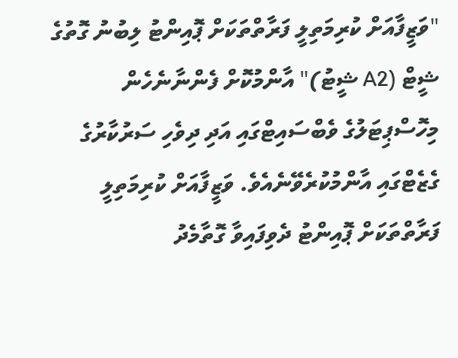"ވަޒީފާއަށް ކުރިމަތިލީ ފަރާތްތަކަށް ޕޮއިންޓު ލިބުނު ގޮތުގެ ޝީޓް (A2 ޝީޓު)" އާންމުކޮށް ފެންނާނެހެން މިހޮސްޕިޓަލުގެ ވެބްސައިޓްގައި އަދި ދިވެހި ސަރުކާރުގެ ގެޒެޓްގައި އާންމުކުރެވޭނެއެވެ. ވަޒީފާއަށް ކުރިމަތިލީ ފަރާތްތަކަށް ޕޮއިންޓު ދެވިފައިވާ ގޮތާމެދު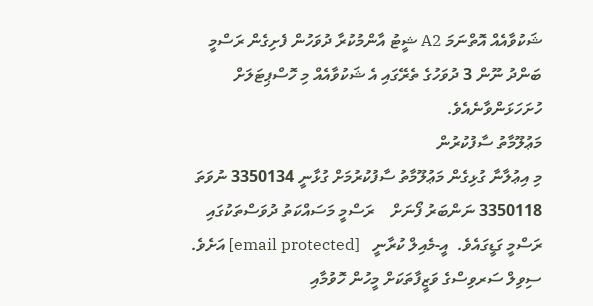ޝަކުވާއެއް އޮތްނަމަ A2 ޝީޓު އާންމުކުރާ ދުވަހުން ފެށިގެން ރަސްމީ ބަންދު ނޫން 3 ދުވަހުގެ ތެރޭގައި އެ ޝަކުވާއެއް މި ހޮސްޕިޓަލަށް ހުށަހަޅަންވާނެއެވެ.
މަޢުލޫމާތު ސާފުކުރުން
މި އިޢުލާނާ ގުޅިގެން މަޢުލޫމާތު ސާފުކުރުމަށް ގުޅާނީ 3350134 ނުވަތަ 3350118 ނަންބަރު ފޯނަށް    ރަސްމީ މަސައްކަތު ދުވަސްތަކުގައި ރަސްމީ ގަޑީގައެވެ.  އީ-މެއިލް ކުރާނީ   [email protected] އަށެވެ. ސިވިލް ސަރވިސްގެ ވަޒީފާތަކަށް މީހުން ހޮވުމާއި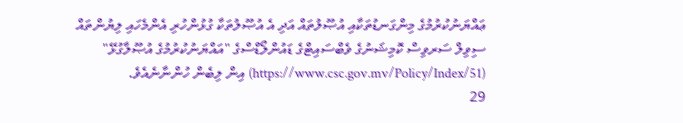ޢައްޔަނުކުރުމުގެ މިންގަނޑުތަކާއި އުޞޫލުތައް އަދި އެ އުޞޫލުތަކާ ގުޅުންހުރި އެންމެހައި ލިޔުންތައް ސިވިލް ސަރވިސް ކޮމިޝަނުގެ ވެބްސައިޓްގެ ޑައުންލޯޑްސްގެ "އައްޔަނުކުރުމުގެ އުޞޫލާގުޅޭ" (https://www.csc.gov.mv/Policy/Index/51) އިން ލިބެން ހުންނާނެއެވެ.
29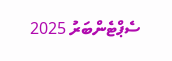ސެޕްޓެންބަރު 2025